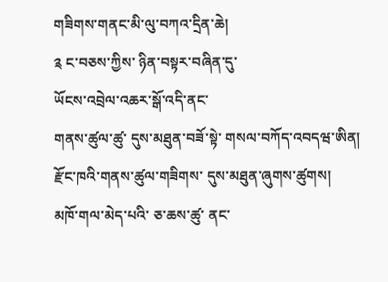གཟིགས་གནང་མི་ལུ་བཀའ་དྲིན་ཆེ།
༉ ང་བཅས་ཀྱིས་ ཉིན་བསྟར་བཞིན་དུ་
ཡོངས་འབྲེལ་འཆར་སྒོ་འདི་ནང་
གནས་ཚུལ་ཚུ་ དུས་མཐུན་བཟོ་སྟེ་ གསལ་བཀོད་འབདཝ་ཨིན།
རྫོང་ཁའི་གནས་ཚུལ་གཟིགས་ དུས་མཐུན་ཞུགས་ཚུགས།
མཁོ་གལ་མེད་པའི་ ཅ་ཆས་ཚུ་ ནང་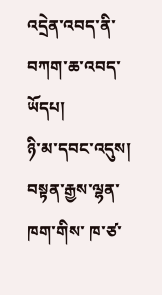འདྲེན་འབད་ནི་ བཀག་ཆ་འབད་ཡོདཔ།
ཉི་མ་དབང་འདུས།
བསྟན་རྒྱས་ལྷན་ཁག་གིས་ ཁ་ཙ་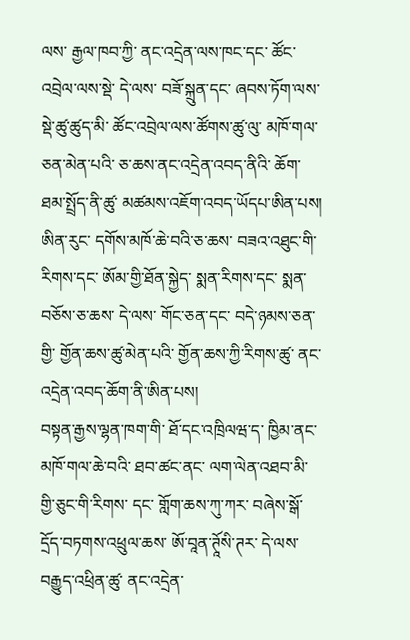ལས་ རྒྱལ་ཁབ་ཀྱི་ ནང་འདྲེན་ལས་ཁང་དང་ ཚོང་འབྲེལ་ལས་སྡེ་ དེ་ལས་ བཟོ་སྐྲུན་དང་ ཞབས་ཏོག་ལས་སྡེ་ཚུ་ཚུད་མི་ ཚོང་འབྲེལ་ལས་ཚོགས་ཚུ་ལུ་ མཁོ་གལ་ཅན་མེན་པའི་ ཅ་ཆས་ནང་འདྲེན་འབད་ནིའི་ ཆོག་ཐམ་སྤྲོད་ནི་ཚུ་ མཚམས་འཇོག་འབད་ཡོདཔ་ཨིན་པས།
ཨིན་རུང་ དགོས་མཁོ་ཆེ་བའི་ཅ་ཆས་ བཟའ་འཐུང་གི་རིགས་དང་ ཨོམ་གྱི་ཐོན་སྐྱེད་ སྨན་རིགས་དང་ སྨན་བཅོས་ཅ་ཆས་ དེ་ལས་ གོང་ཅན་དང་ བདེ་ཉམས་ཅན་གྱི་ གྱོན་ཆས་ཚུ་མེན་པའི་ གྱོན་ཆས་ཀྱི་རིགས་ཚུ་ ནང་འདྲེན་འབད་ཆོག་ནི་ཨིན་པས།
བསྟན་རྒྱས་ལྷན་ཁག་གི་ ཐོ་དང་འཁྲིལཝ་ད་ ཁྱིམ་ནང་མཁོ་གལ་ཆེ་བའི་ ཐབ་ཚང་ནང་ ལག་ལེན་འཐབ་མི་ གྱི་ཅུང་གི་རིགས་ དང་ གློག་ཆས་ཀུ་ཀར་ བཞེས་སྒོ་དྲོད་བཏགས་འཕྲུལ་ཆས་ ཨོ་བཱན་ཊཱོསི་ཊར་ དེ་ལས་ བརྒྱུད་འཕྲིན་ཚུ་ ནང་འདྲེན་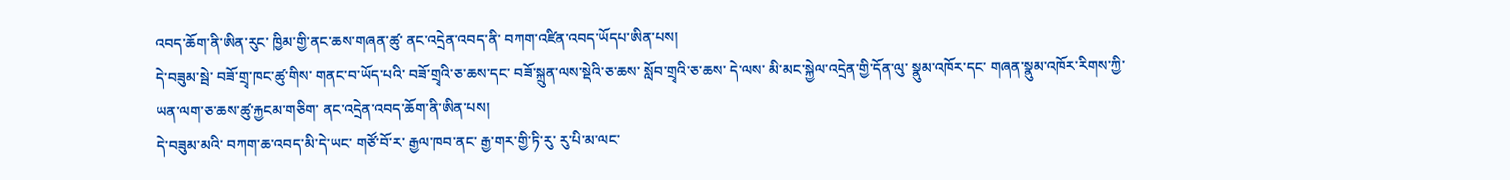འབད་ཆོག་ནི་ཨིན་རུང་ ཁྱིམ་གྱི་ནང་ཆས་གཞན་ཚུ་ ནང་འདྲེན་འབད་ནི་ བཀག་འཛིན་འབད་ཡོདཔ་ཨིན་པས།
དེ་བཟུམ་སྦེ་ བཟོ་གྲྭ་ཁང་ཚུ་གིས་ གནང་བ་ཡོད་པའི་ བཟོ་གྲྭའི་ཅ་ཆས་དང་ བཟོ་སྐྲུན་ལས་སྡེའི་ཅ་ཆས་ སློབ་གྲྭའི་ཅ་ཆས་ དེ་ལས་ མི་མང་སྐྱེལ་འདྲེན་གྱི་དོན་ལུ་ སྣུམ་འཁོར་དང་ གཞན་སྣུམ་འཁོར་རིགས་ཀྱི་ ཡན་ལག་ཅ་ཆས་ཚུ་རྐྱངམ་གཅིག་ ནང་འདྲེན་འབད་ཆོག་ནི་ཨིན་པས།
དེ་བཟུམ་མའི་ བཀག་ཆ་འབད་མི་དེ་ཡང་ གཙོ་བོ་ར་ རྒྱལ་ཁབ་ནང་ རྒྱ་གར་གྱི་ཏི་རུ་ རུ་པི་མ་ལང་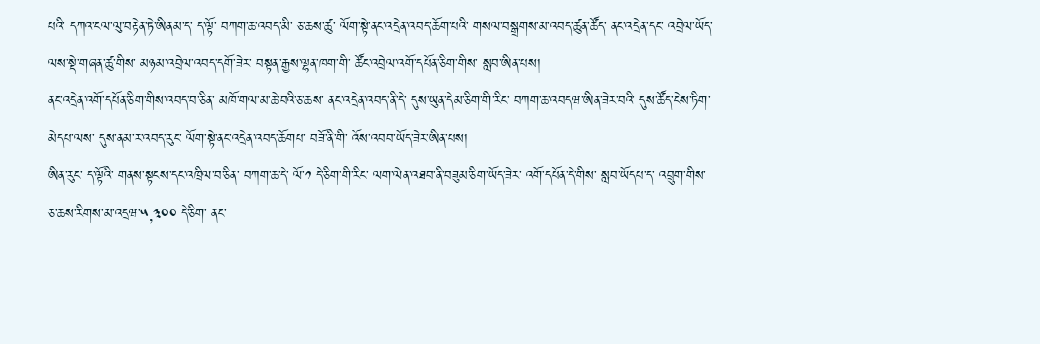པའི་ དཀའ་ངལ་ལུ་བརྟེན་ཏེ་ཨིནམ་ད་ ད་ལྟོ་ བཀག་ཆ་འབད་མི་ ཅ་ཆས་ཚུ་ ལོག་སྟེ་ནང་འདྲེན་འབད་ཆོག་པའི་ གསལ་བསྒྲགས་མ་འབད་ཚུན་ཚོད་ ནང་འདྲེན་དང་ འབྲེལ་ཡོད་ལས་སྡེ་གཞན་ཚུ་གིས་ མཉམ་འབྲེལ་འབད་དགོ་ཟེར་ བསྟན་རྒྱས་ལྷན་ཁག་གི་ ཚོང་འབྲེལ་འགོ་དཔོན་ཅིག་གིས་ སླབ་ཨིན་པས།
ནང་འདྲེན་འགོ་དཔོན་ཅིག་གིས་འབད་བ་ཅིན་ མཁོ་གལ་མ་ཆེ་བའི་ཅ་ཆས་ ནང་འདྲེན་འབད་ནི་དེ་ དུས་ཡུན་དེམ་ཅིག་གི་རིང་ བཀག་ཆ་འབདཝ་ཨིན་ཟེར་བའི་ དུས་ཚོད་ངེས་ཏིག་མེདཔ་ལས་ དུས་ནམ་ར་འབད་རུང་ ལོག་སྟེ་ནང་འདྲེན་འབད་ཆོགཔ་ བཟོ་ནི་གི་ འོས་འབབ་ཡོད་ཟེར་ཨིན་པས།
ཨིན་རུང་ ད་ལྟོའི་ གནས་སྟངས་དང་འཁྲིལ་བ་ཅིན་ བཀག་ཆ་དེ་ ལོ་༡ དེ་ཅིག་གི་རིང་ ལག་ལེན་འཐབ་ནི་བཟུམ་ཅིག་ཡོད་ཟེར་ འགོ་དཔོན་དེ་གིས་ སླབ་ཡོདཔ་ད་ འབྲུག་གིས་ ཅ་ཆས་རིགས་མ་འདྲཝ་༥,༣༠༠ དེ་ཅིག་ ནང་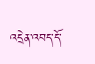འདྲེན་འབད་དོ་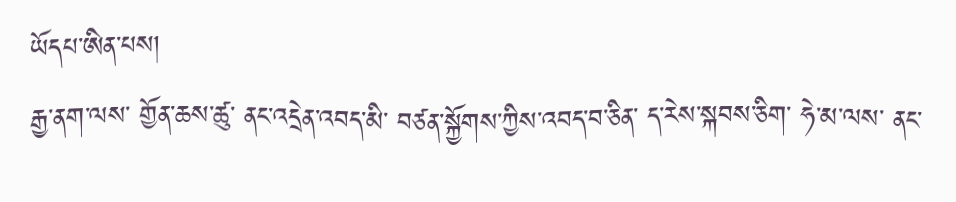ཡོདཔ་ཨིན་པས།
རྒྱ་ནག་ལས་ གྱོན་ཆས་ཚུ་ ནང་འདྲེན་འབད་མི་ བཙན་སྐྱོགས་ཀྱིས་འབད་བ་ཅིན་ ད་རེས་སྐབས་ཅིག་ ཧེ་མ་ལས་ ནང་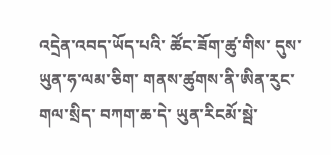འདྲེན་འབད་ཡོད་པའི་ ཚོང་ཟོག་ཚུ་གིས་ དུས་ཡུན་ཧ་ལམ་ཅིག་ གནས་ཚུགས་ནི་ཨིན་རུང་ གལ་སྲིད་ བཀག་ཆ་དེ་ ཡུན་རིངམོ་སྦེ་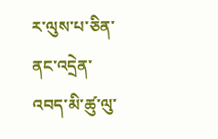ར་ལུས་པ་ཅིན་ ནང་འདྲེན་འབད་མི་ཚུ་ལུ་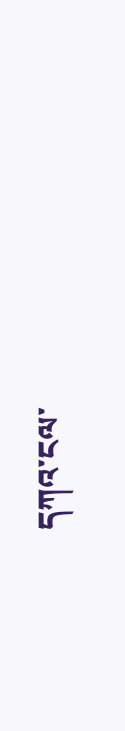དཀའ་ངལ་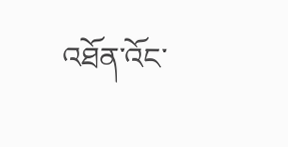འཐོན་འོང་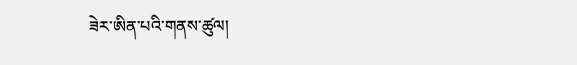ཟེར་ཨིན་པའི་གནས་ཚུལ།